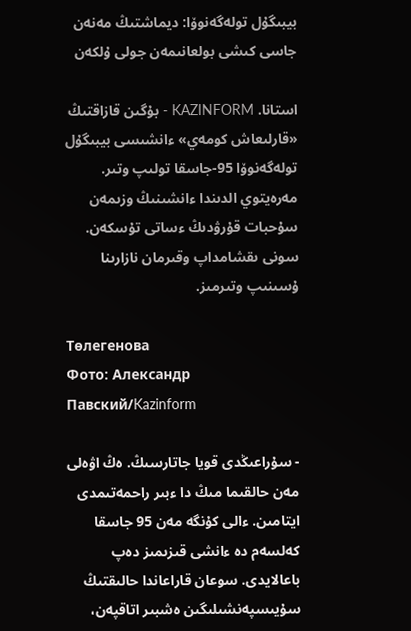بيبىگۇل تولەگەنوۆا: ديماشتىڭ مەنەن جاسى كىشى بولعانىمەن جولى ۇلكەن

استانا. KAZINFORM - بۇگىن قازاقتىڭ «قارلىعاش كومەي» ءانشىسى بيبىگۇل تولەگەنوۆا 95-جاسقا تولىپ وتىر. مەرەيتوي الدىندا ءانشىنىڭ وزىمەن سۇحبات قۇرۋدىڭ ءساتى تۇسكەن. سونى ىقشامداپ وقىرمان نازارىنا ۇسىنىپ وتىرمىز.

Төлегенова
Фото: Александр Павский/Kazinform

- سۇراعىڭدى قويا جاتارسىڭ. ەڭ اۋەلى مەن حالقىما مىڭ دا ءبىر راحمەتىمدى ايتامىن. ءالى كۇنگە مەن 95 جاسقا كەلسەم دە ءانشى قىزىمىز دەپ باعالايدى. سوعان قاراعاندا حالىقتىڭ سۇيىسپەنشىلىگىن ەشبىر اتاقپەن،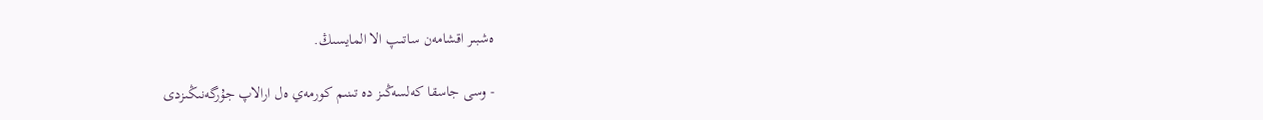ەشبىر اقشامەن ساتىپ الا المايسىڭ.

- وسى جاسقا كەلسەڭىز دە تىنىم كورمەي ەل ارالاپ جۇرگەنىڭىزدى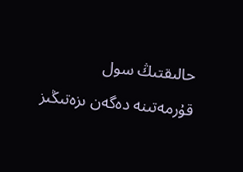حالىقتىڭ سول قۇرمەتىنە دەگەن ىزەتىڭىز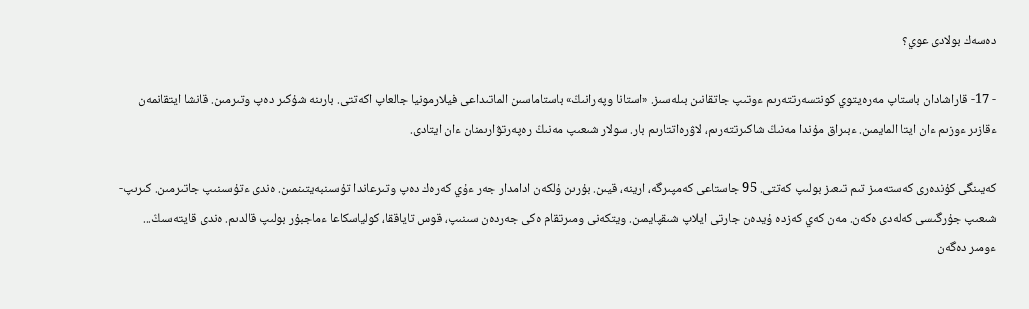دەسەك بولادى عوي؟

- 17- قاراشادان باستاپ مەرەيتوي كونتسەرتتەرىم ءوتىپ جاتقانىن بىلەسىز. «استانا وپەرانىڭ» باستاماسىن الماتىداعى فيلارمونيا جالعاپ اكەتتى. بارىنە شۇكىر دەپ وتىرمىن. قانشا ايتقانمەن ءقازىر ءوزىم ءان ايتا المايمىن. ءبىراق مۇندا مەنىڭ شاكىرتتەرىم، لاۋرەاتتارىم بار. سولار شىعىپ مەنىڭ رەپەرتۋارىمنان ءان ايتادى.

كەيىنگى كۇندەرى كەستەمىز تىم تىعىز بولىپ كەتتى. 95 جاستاعى كەمپىرگە، ارينە، قيىن. بۇرىن ۇلكەن ادامدار جەر ءۇي كەرەك دەپ وتىرعاندا تۇسىنبەيتىنمىن. ەندى ءتۇسىنىپ جاتىرمىن. كىرىپ- شىعىپ جۇرگىسى كەلەدى ەكەن. مەن كەي كەزدە ۇيدەن جارتى ايلاپ شىقپايمىن. ويتكەنى ومىرتقام ەكى جەردەن سىنىپ، قوس تاياققا، كولياسكاعا ءماجبۇر بولىپ قالدىم. ەندى قايتەسىڭ... ءومىر دەگەن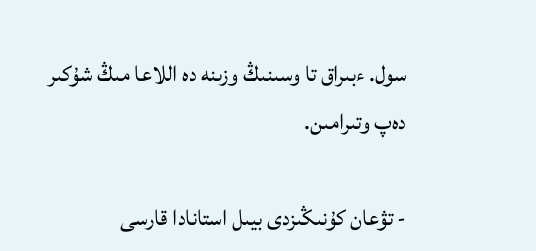سول. ءبىراق تا وسىنىڭ وزىنە دە اللاعا مىڭ شۇكىر دەپ وتىرامىن.

- تۋعان كۇنىڭىزدى بيىل استانادا قارسى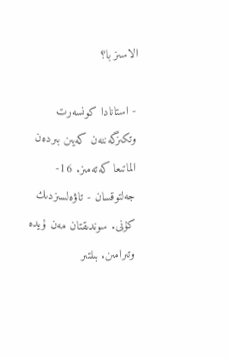الاسىز با؟

- استانادا كونسەرت وتكىزگەننەن كەيىن بىردەن الماتىعا كەتەمىز. 16-جەلتوقسان - تاۋەلسىزدىك كۇنى. سوندىقتان مەن ۇيدە وتىرامىن. بىلتىر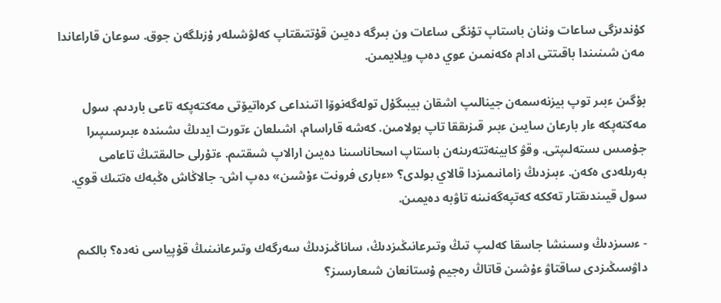كۇندىزگى ساعات وننان باستاپ تۇنگى ساعات ون بىرگە دەيىن قۇتتىقتاپ كەلۋشىلەر ۇزىلگەن جوق. سوعان قاراعاندا مەن شىنىندا باقىتتى ادام ەكەنمىن عوي دەپ ويلايمىن.

بۇگىن ءبىر توپ بيزنەسمەن جينالىپ اشقان بيبىگۇل تولەگەنوۆا اتىنداعى كرەاتيۆتى مەكتەپكە تاعى باردىم. سول مەكتەپكە ءار بارعان سايىن ءبىر قىزىققا تاپ بولامىن. كەشە قاراسام، اشىلعان ءتورت ايدىڭ ىشىندە ءبىرسىپىرا جۇمىس ىستەلىپتى. وقۋ كابينەتتەرىنەن باستاپ اسحاناسىنا دەيىن ارالاپ شىقتىم. ءتۇرلى حالىقتىڭ تاعامى بەرىلەدى ەكەن. ءبىزدىڭ زامانىمىزدا قالاي بولدى؟ «ءبارى فرونت ءۇشىن» دەپ اش- جالاڭاش ەڭبەك ەتتىك قوي. سول قيىندىقتار تەككە كەتپەگەنىنە تاۋبە دەيمىن.

- ءسىزدىڭ وسىنشا جاسقا كەلىپ تىڭ وتىرعانىڭىزدىڭ، ساناڭىزدىڭ سەرگەك وتىرعانىنىڭ قۇپياسى نەدە؟ بالكىم داۋسىڭىزدى ساقتاۋ ءۇشىن قاتاڭ رەجيم ۇستانعان شىعارسىز؟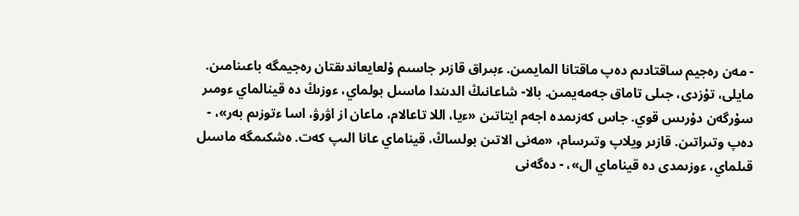- مەن رەجيم ساقتادىم دەپ ماقتانا المايمىن. ءبىراق قازىر جاسىم ۇلعايعاندىقتان رەجيمگە باعىنامىن. مايلى، تۇزدى، جىلى تاماق جەمەيمىن. بالا- شاعانىڭ الدىندا ماسىل بولماي، ءوزىڭ دە قينالماي ءومىر سۇرگەن دۇرىس قوي. جاس كەزىمدە اجەم ايتاتىن «ءيا، اللا تاعالام، ماعان از اۋرۋ، اسا ءتوزىم بەر»، - دەپ وتىراتىن. قازىر ويلاپ وتىرسام، «مەنى الاتىن بولساڭ، قيناماي عانا الىپ كەت. ەشكىمگە ماسىل قىلماي، ءوزىمدى دە قيناماي ال»، - دەگەنى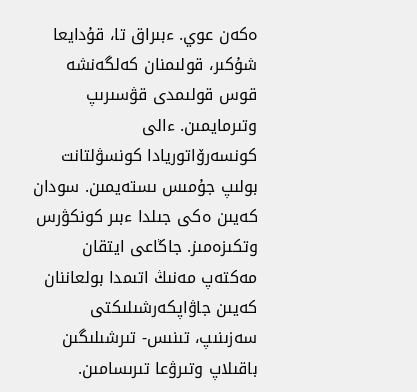ەكەن عوي. ءبىراق تا، قۇدايعا شۇكىر، قولىمنان كەلگەنشە قوس قولىمدى قۋسىرىپ وتىرمايمىن. ءالى كونسەرۆاتوريادا كونسۋلتانت بولىپ جۇمىس ىستەيمىن. سودان كەيىن ەكى جىلدا ءبىر كونكۋرس وتكىزەمىز. جاڭاعى ايتقان مەكتەپ مەنىڭ اتىمدا بولعاننان كەيىن جاۋاپكەرشىلىكتى سەزىنىپ، تىنىس- تىرشىلىگىن باقىلاپ وتىرۋعا تىرىسامىن.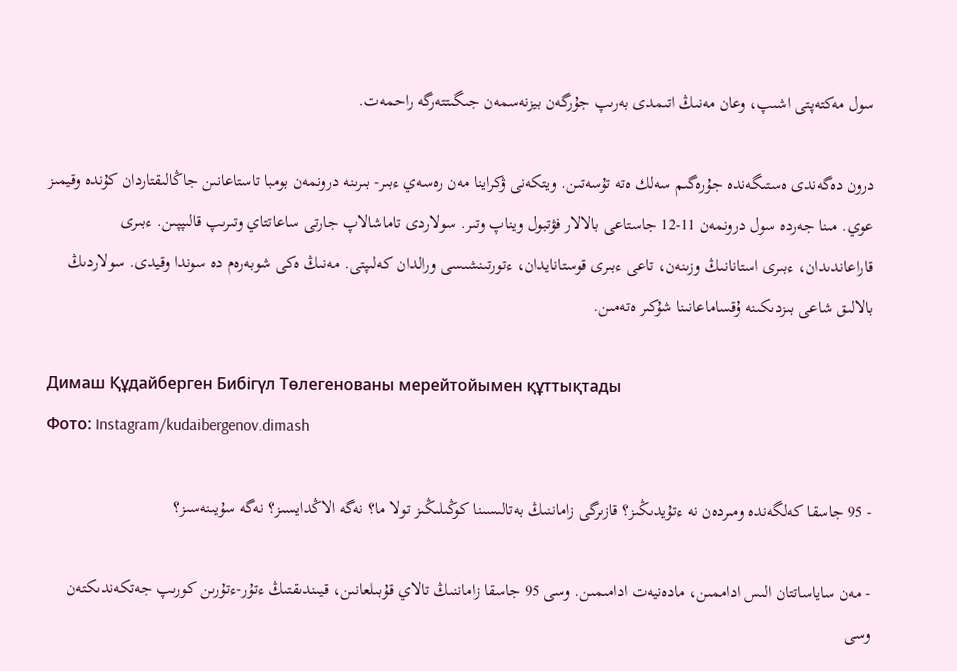سول مەكتەپتى اشىپ، وعان مەنىڭ اتىمدى بەرىپ جۇرگەن بيزنەسمەن جىگىتتەرگە راحمەت.

درون دەگەندى ەستىگەندە جۇرەگىم سەلك ەتە تۇسەتىن. ويتكەنى ۋكراينا مەن رەسەي ءبىر- بىرىنە درونمەن بومبا تاستاعانىن جاڭالىقتاردان كۇندە وقيمىز عوي. مىنا جەردە سول درونمەن 11-12 جاستاعى بالالار فۋتبول ويناپ وتىر. سولاردى تاماشالاپ جارتى ساعاتتاي وتىرىپ قالىپپىن. ءبىرى قاراعاندىدان، ءبىرى استانانىڭ وزىنەن، تاعى ءبىرى قوستانايدان، ءتورتىنشىسى ورالدان كەلىپتى. مەنىڭ ەكى شوبەرەم دە سوندا وقيدى. سولاردىڭ بالالىق شاعى بىزدىكىنە ۇقساماعانىنا شۇكىر ەتەمىن.

Димаш Құдайберген Бибігүл Төлегенованы мерейтойымен құттықтады
Фото: Instagram/kudaibergenov.dimash

- 95 جاسقا كەلگەندە ومىردەن نە ءتۇيدىڭىز؟ قازىرگى زاماننىڭ بەتالىسىنا كوڭىلىڭىز تولا ما؟ نەگە الاڭدايسىز؟ نەگە سۇيىنەسىز؟

- مەن ساياساتتان الىس اداممىن، مادەنيەت ادامىمىن. وسى 95 جاسقا زاماننىڭ تالاي قۇبىلعانىن، قيىندىقتىڭ ءتۇر-ءتۇرىن كورىپ جەتكەندىكتەن وسى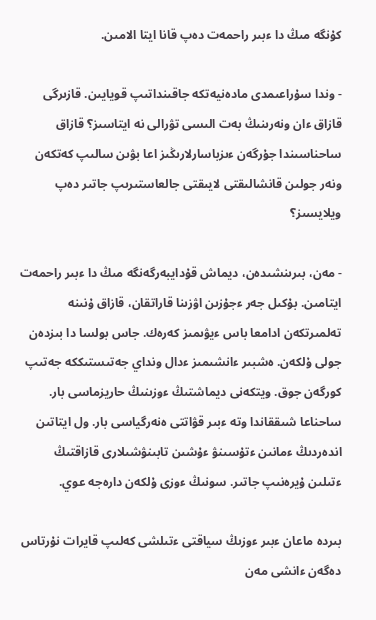كۇنگە مىڭ دا ءبىر راحمەت دەپ قانا ايتا الامىن.

- وندا سۇراعىمدى مادەنيەتكە جاقىنداتىپ قويايىن. قازىرگى قازاق ءان ونەرىنىڭ بەت الىسى تۋرالى نە ايتاسىز؟ قازاق ساحناسىندا جۇرگەن ءىزباسارلارىڭىز اعا بۋىن سالىپ كەتكەن ونەر جولىن قانشالىقتى لايىقتى جالعاستىرىپ جاتىر دەپ ويلايسىز؟

- مەن، بىرىنشىدەن، ديماش قۇدايبەرگەنگە مىڭ دا ءبىر راحمەت ايتامىن. بۇكىل جەر ءجۇزىن اۋزىنا قاراتقان، قازاق ۇنىنە تەلمىرتكەن ادامعا باس ءيۋىمىز كەرەك. جاس بولسا دا بىزدەن جولى ۇلكەن. ەشبىر ءانشىمىز ءدال ونداي جەتىستىككە جەتىپ كورگەن جوق. ويتكەنى ديماشتىڭ ءوزىنىڭ حاريزماسى بار. ساحناعا شىققاندا وتە ءبىر قۋاتتى ەنەرگياسى بار. ول ايتاتىن اندەردىڭ ءمانىن ءتۇسىنۋ ءۇشىن تابىنۋشىلارى قازاقتىڭ ءتىلىن ۇيرەنىپ جاتىر. سونىڭ ءوزى ۇلكەن دارەجە عوي.

بىردە ماعان ءبىر ءوزىڭ سياقتى ءتىلشى كەلىپ قايرات نۇرتاس دەگەن ءانشى مەن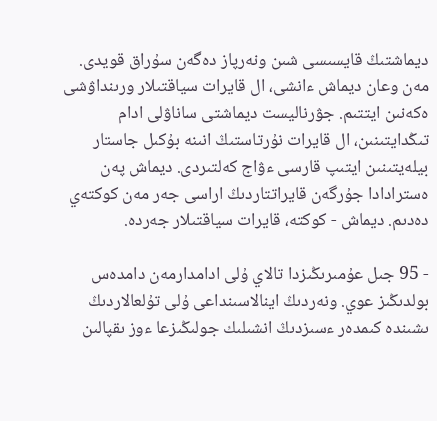ديماشتىڭ قايسىسى شىن ونەرپاز دەگەن سۇراق قويدى. مەن وعان ديماش ءانشى، ال قايرات سياقتىلار ورىنداۋشى ەكەنىن ايتتىم. جۋرناليست ديماشتى ساناۋلى ادام تىڭدايتىنىن، ال قايرات نۇرتاستىڭ انىنە بۇكىل جاستار بيلەيتىنىن ايتىپ قارسى ءۋاج كەلتىردى. ديماش پەن ەسترادادا جۇرگەن قايراتتاردىڭ اراسى جەر مەن كوكتەي دەدىم. ديماش - كوكتە، قايرات سياقتىلار جەردە.

- 95 جىل عۇمىرىڭىزدا تالاي ۇلى ادامدارمەن دامدەس بولدىڭىز عوي. ونەردىڭ اينالاسىنداعى ۇلى تۇلعالاردىڭ ىشىندە كىمدەر ءسىزدىڭ انشىلىك جولىڭىزعا ءوز ىقپالىن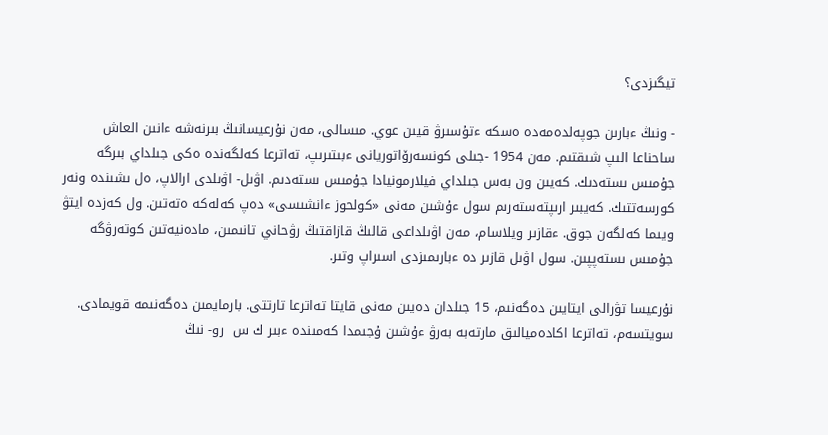تيگىزدى؟

- ونىڭ ءبارىن جوپەلدەمەدە ەسكە ءتۇسىرۋ قيىن عوي. مىسالى، مەن نۇرعيسانىڭ بىرنەشە ءانىن العاش ساحناعا الىپ شىقتىم. مەن 1954 -جىلى كونسەرۆاتوريانى ءبىتىرىپ، تەاترعا كەلگەندە ەكى جىلداي بىرگە جۇمىس ىستەدىك. كەيىن ون بەس جىلداي فيلارمونيادا جۇمىس ىستەدىم. اۋىل- اۋىلدى ارالاپ، ەل ىشىندە ونەر كورسەتتىك. كەيبىر ارىپتەستەرىم سول ءۇشىن مەنى «كولحوز ءانشىسى» دەپ كەلەكە ەتەتىن. ول كەزدە ايتۋ ويىما كەلگەن جوق. ءقازىر ويلاسام، مەن اۋىلداعى قالىڭ قازاقتىڭ رۋحاني تانىمىن، مادەنيەتىن كوتەرۋگە جۇمىس ىستەپپىن. سول اۋىل قازىر دە ءبارىمىزدى اسىراپ وتىر.

نۇرعيسا تۋرالى ايتايىن دەگەنىم، 15 جىلدان دەيىن مەنى قايتا تەاترعا تارتتى. بارمايمىن دەگەنىمە قويمادى. سويتسەم، تەاترعا اكادەميالىق مارتەبە بەرۋ ءۇشىن ۇجىمدا كەمىندە ءبىر ك س  رو- نىڭ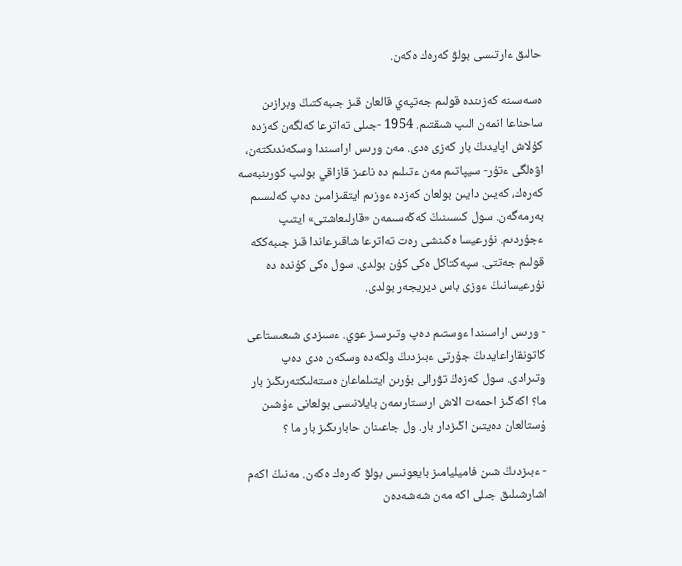حالىق ءارتىسى بولۋ كەرەك ەكەن.

ەسەسىنە كەزىندە قولىم جەتپەي قالعان قىز جىبەكتىڭ وبرازىن ساحناعا انمەن الىپ شىقتىم. 1954 -جىلى تەاترعا كەلگەن كەزدە كۇلاش اپايدىڭ بار كەزى ەدى. مەن ورىس اراسىندا وسكەندىكتەن، اۋەلگى ءتۇر- سيپاتىم مەن ءتىلىم دە ناعىز قازاقي بولىپ كورىنبەسە كەرەك، كەيىن دايىن بولعان كەزدە ءوزىم ايتقىزامىن دەپ كەلىسىم بەرمەگەن. سول كىسىنىڭ كەڭەسىمەن «قارلىعاشتى» ايتىپ ءجۇردىم. نۇرعيسا ەكىنشى رەت تەاترعا شاقىرعاندا قىز جىبەككە قولىم جەتتى. سپەكتاكل ەكى كۇن بولدى. سول ەكى كۇندە دە نۇرعيسانىڭ ءوزى باس ديريجەر بولدى.

- ورىس اراسىندا ءوستىم دەپ وتىرسىز عوي. ءسىزدى شىعىستاعى كاتونقاراعايدىڭ جۇرتى ءبىزدىڭ ولكەدە وسكەن ەدى دەپ وتىرادى. سول كەزەڭ تۋرالى بۇرىن ايتىلماعان ەستەلىكتەرىڭىز بار ما؟ اكەڭىز احمەت الاش ارىستارىمەن بايلانىسى بولعانى ءۇشىن ۇستالعان دەيتىن اڭىزدار بار. ول جاعىنان حابارىڭىز بار ما ؟

- ءبىزدىڭ شىن فاميليامىز بايعونىس بولۋ كەرەك ەكەن. مەنىڭ اكەم اشارشىلىق جىلى اكە مەن شەشەدەن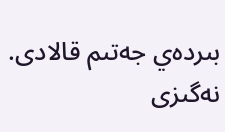بىردەي جەتىم قالادى. نەگىزى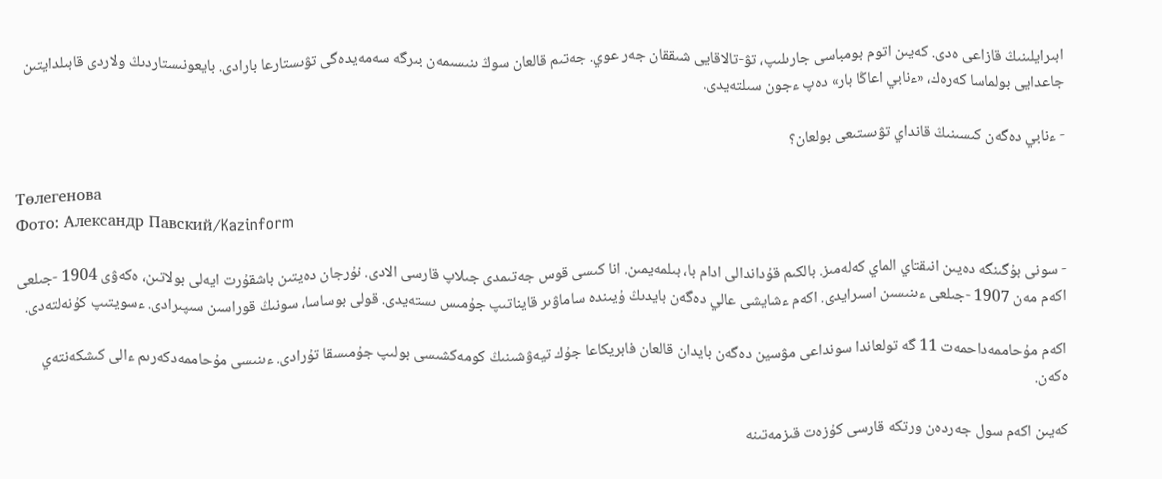ابىرايلىنىڭ قازاعى ەدى. كەيىن اتوم بومباسى جارىلىپ، تۋ-تالاقايى شىققان جەر عوي. جەتىم قالعان سوڭ ىنىسىمەن بىرگە سەمەيدەگى تۋىستارعا بارادى. بايعونىستاردىڭ ولاردى قابىلدايتىن جاعدايى بولماسا كەرەك، «ءنابي اعاڭا بار» دەپ ءجون سىلتەيدى.

- ءنابي دەگەن كىسىنىڭ قانداي تۋىستىعى بولعان؟

Төлегенова
Фото: Александр Павский/Kazinform

- سونى بۇگىنگە دەيىن انىقتاي الماي كەلەمىز. بالكىم قۇداندالى ادام با، بىلمەيمىن. انا كىسى قوس جەتىمدى جىلاپ قارسى الادى. نۇرجان دەيتىن باشقۇرت ايەلى بولاتىن، ەكەۋى 1904 -جىلعى اكەم مەن 1907 -جىلعى ءىنىسىن اسىرايدى. اكەم ءشايشى عالي دەگەن بايدىڭ ۇيىندە ساماۋىر قايناتىپ جۇمىس ىستەيدى. قولى بوساسا، سونىڭ قوراسىن سىپىرادى. ءسويتىپ كۇنەلتەدى.

اكەم مۇحاممەداحمەت 11 گە تولعاندا سونداعى مۋسين دەگەن بايدان قالعان فابريكاعا جۇك تيەۋشىنىڭ كومەكشىسى بولىپ جۇمىسقا تۇرادى. ءىنىسى مۇحاممەدكەرىم ءالى كىشكەنتەي ەكەن.

كەيىن اكەم سول جەردەن ورتكە قارسى كۇزەت قىزمەتىنە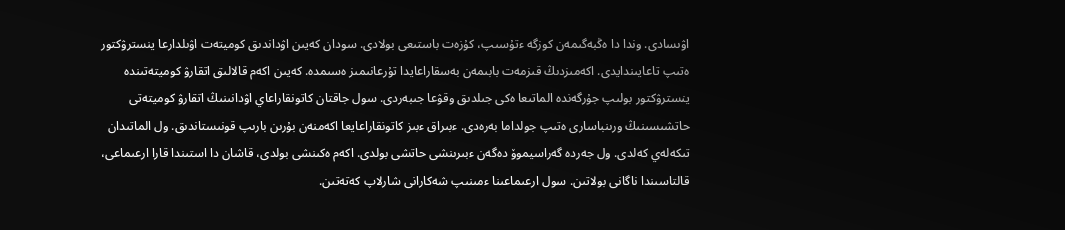اۋىسادى. وندا دا ەڭبەگىمەن كوزگە ءتۇسىپ، كۇزەت باستىعى بولادى. سودان كەيىن اۋداندىق كوميتەت اۋىلدارعا ينسترۋكتور ەتىپ تاعايىندايدى. اكەمىزدىڭ قىزمەت بابىمەن بەسقاراعايدا تۇرعانىمىز ەسىمدە. كەيىن اكەم قالالىق اتقارۋ كوميتەتىندە ينسترۋكتور بولىپ جۇرگەندە الماتىعا ەكى جىلدىق وقۋعا جىبەردى. سول جاقتان كاتونقاراعاي اۋدانىنىڭ اتقارۋ كوميتەتى حاتشىسىنىڭ ورىنباسارى ەتىپ جولداما بەرەدى. ءبىراق ءبىز كاتونقاراعايعا اكەمنەن بۇرىن بارىپ قونىستاندىق. ول الماتىدان تىكەلەي كەلدى. ول جەردە گەراسيموۆ دەگەن ءبىرىنشى حاتشى بولدى. اكەم ەكىنشى بولدى، قاشان دا استىندا قارا ارعىماعى، قالتاسىندا ناگانى بولاتىن. سول ارعىماعىنا ءمىنىپ شەكارانى شارلاپ كەتەتىن.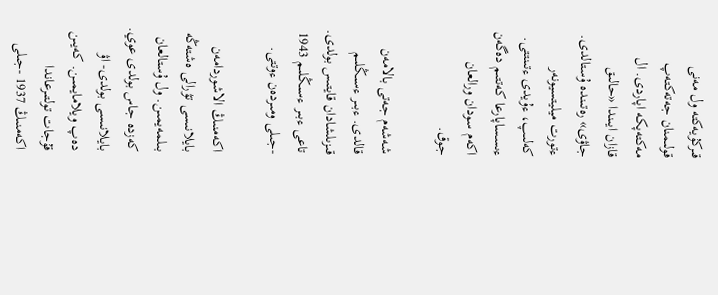قىركۇيەكتە ول مەنى قولىمنان جەتەكتەپ مەكتەپكە اپاردى. ال قازان ايىندا «حالىق جاۋى» رەتىندە ۇستالدى. ءتورت ميليتسيونەر كەلىپ، ءۇيدى ءتىنتتى. ءىسساپارعا كەتتىم دەگەن اكەم سودان ورالعان جوق.

شەشەم جەتى بالامەن قالدى. ءبىر ءسىڭلىم قىزىلشادان قايتىس بولدى. تاعى ءبىر ءسىڭلىم 1943 -جىلى ومىردەن ءوتتى.

اكەمنىڭ الاشوردامەن بايلانىسى تۋرالى ەشتەڭە بىلمەيمىن. ول ۇستالعان كەزدە جاس بولدى عوي. بايلانىسى بولدى- اۋ دەپ ويلامايمىن. كەيىن قۇجات تولتىرعاندا اكەمنىڭ 1937 -جىلى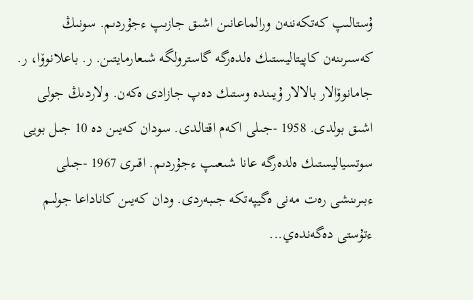ۇستالىپ كەتكەننەن ورالماعانىن اشىق جازىپ ءجۇردىم. سونىڭ كەسىرىنەن كاپيتاليستىك ەلدەرگە گاسترولگە شىعارمايتىن. ر. باعلانوۆا، ر. جامانوۆالار بالالار ۇيىندە وستىك دەپ جازادى ەكەن. ولاردىڭ جولى اشىق بولدى. 1958 -جىلى اكەم اقتالدى. سودان كەيىن دە 10 جىل بويى سوتسياليستىك ەلدەرگە عانا شىعىپ ءجۇردىم. اقىرى 1967 -جىلى ءبىرىنشى رەت مەنى ەگيپەتكە جىبەردى. ودان كەيىن كاناداعا جولىم ءتۇستى دەگەندەي...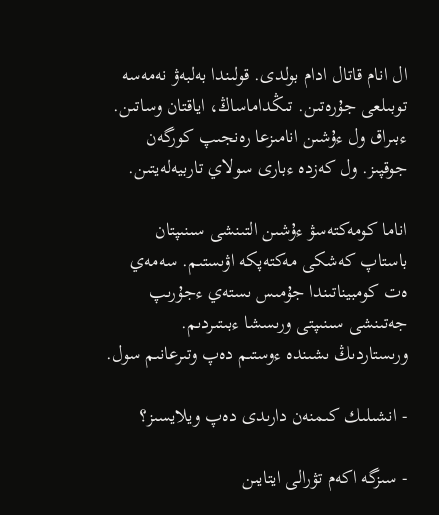ال انام قاتال ادام بولدى. قولىندا بەلبەۋ نەمەسە توبىلعى جۇرەتىن. تىڭداماساڭ، اياقتان وساتىن. ءبىراق ول ءۇشىن انامىزعا رەنجىپ كورگەن جوقپىز. ول كەزدە ءبارى سولاي تاربيەلەيتىن.

اناما كومەكتەسۋ ءۇشىن التىنشى سىنىپتان باستاپ كەشكى مەكتەپكە اۋىستىم. سەمەي ەت كومبيناتىندا جۇمىس ىستەي ءجۇرىپ جەتىنشى سىنىپتى ورىسشا ءبىتىردىم. ورىستاردىڭ ىشىندە ءوستىم دەپ وتىرعانىم سول.

- انشىلىك كىمنەن دارىدى دەپ ويلايسىز؟

- سىزگە اكەم تۋرالى ايتايىن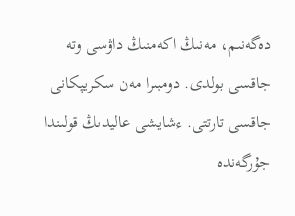دەگەنىم، مەنىڭ اكەمنىڭ داۋسى وتە جاقسى بولدى. دومبىرا مەن سكريپكانى جاقسى تارتتى. ءشايشى عاليدىڭ قولىندا جۇرگەندە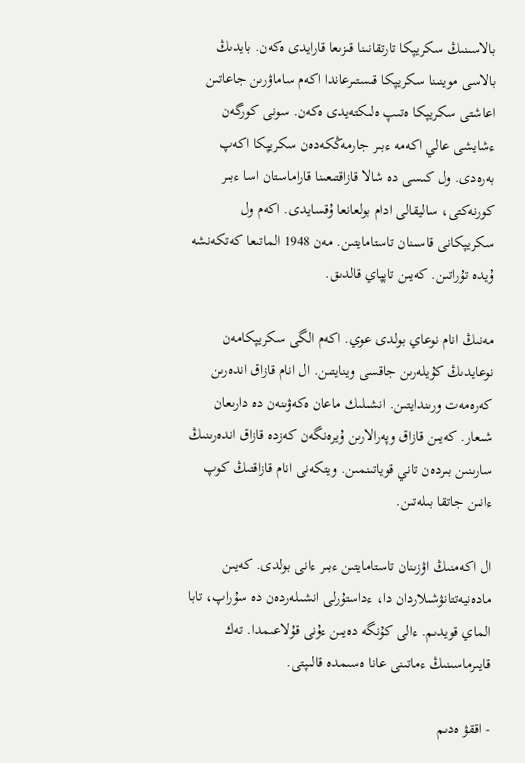بالاسىنىڭ سكريپكا تارتقانىنا قىزىعا قارايدى ەكەن. بايدىڭ بالاسى موينىنا سكريپكا قىستىرعاندا اكەم ساماۋرىن جاعاتىن اعاشتى سكريپكا ەتىپ ەلىكتەيدى ەكەن. سونى كورگەن ءشايشى عالي اكەمە ءبىر جارمەڭكەدەن سكريپكا اكەپ بەرەدى. ول كىسى دە شالا قازاقتىعىنا قاراماستان اسا ءبىر كورنەكتى، ساليقالى ادام بولعانعا ۇقسايدى. اكەم ول سكريپكانى قاسىنان تاستامايتىن. مەن 1948 الماتىعا كەتكەنشە ۇيدە تۇراتىن. كەيىن تاپپاي قالدىق.

مەنىڭ انام نوعاي بولدى عوي. اكەم الگى سكريپكامەن نوعايدىڭ كۇيلەرىن جاقسى وينايتىن. ال انام قازاق اندەرىن كەرەمەت ورىندايتىن. انشىلىك ماعان ەكەۋىنەن دە دارىعان شىعار. كەيىن قازاق وپەرالارىن ۇيرەنگەن كەزدە قازاق اندەرىنىڭ سارىنىن بىردەن تاني قوياتىنمىن. ويتكەنى انام قازاقتىڭ كوپ ءانىن جاتقا بىلەتىن.

ال اكەمنىڭ اۋزىنان تاستامايتىن ءبىر ءانى بولدى. كەيىن مادەنيەتتانۋشىلاردان دا، ءداستۇرلى انشىلەردەن دە سۇراپ، تابا الماي قويدىم. ءالى كۇنگە دەيىن ءۇنى قۇلاعىمدا. تەك قايىرماسىنىڭ ءماتىنى عانا ەسىمدە قالىپتى.

- اققۋ ەدىم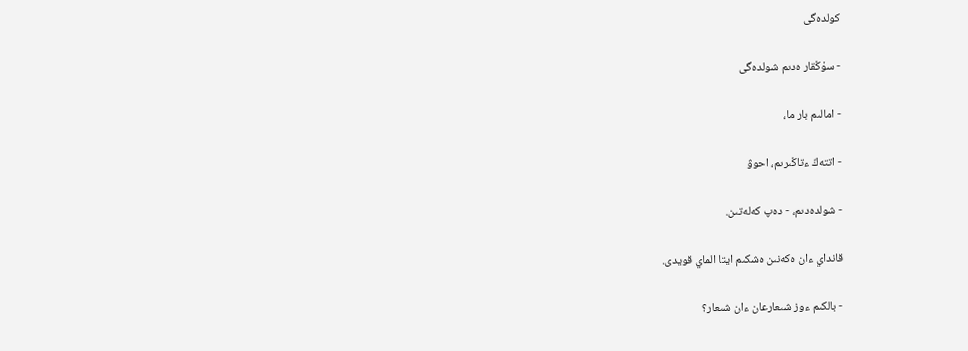كولدەگى

- سۇڭقار ەدىم شولدەگى

- امالىم بار ما،

- اتتەڭ ءتاڭىرىم، احوۋ

- شولدەدىم، - دەپ كەلەتىن.

قانداي ءان ەكەنىن ەشكىم ايتا الماي قويدى.

- بالكىم ءوز شىعارعان ءان شىعار؟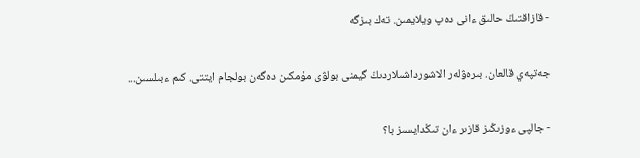- قازاقتىڭ حالىق ءانى دەپ ويلايمىن. تەك بىزگە

جەتپەي قالعان. بىرەۋلەر الاشورداشىلاردىڭ گيمنى بولۋى مۇمكىن دەگەن بولجام ايتتى. كىم ءبىلسىن...

- جالپى ءوزىڭىز قازىر ءان تىڭدايسىز با؟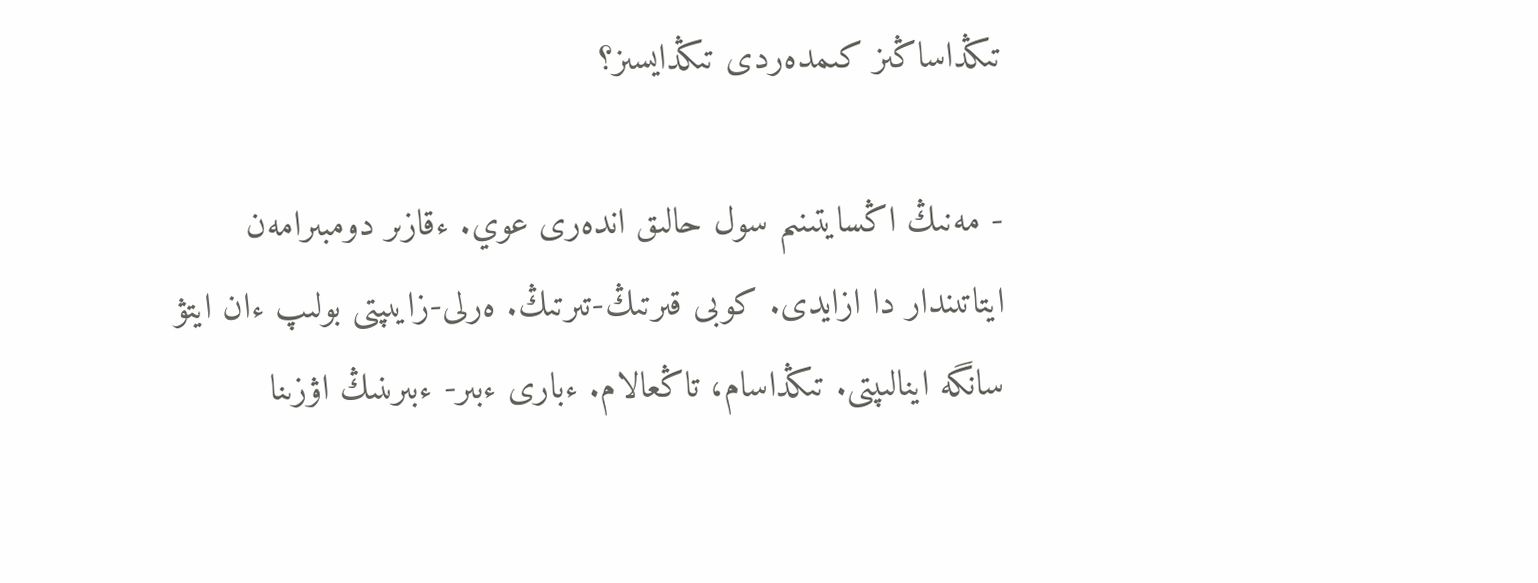تىڭداساڭىز كىمدەردى تىڭدايسىز؟

- مەنىڭ اڭسايتىنىم سول حالىق اندەرى عوي. ءقازىر دومبىرامەن ايتاتىندار دا ازايدى. كوبى قىرتىڭ-تىرتىڭ. ەرلى-زايىپتى بولىپ ءان ايتۋ سانگە اينالىپتى. تىڭداسام، تاڭعالام. ءبارى ءبىر- ءبىرىنىڭ اۋزىنا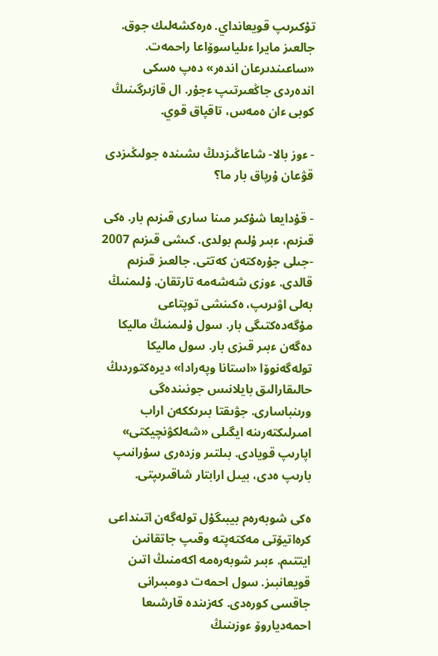تۇكىرىپ قويعانداي. ەرەكشەلىك جوق. جالعىز مايرا ءىلياسوۆاعا راحمەت. «ساعىندىرعان اندەر» دەپ ەسكى اندەردى جاڭعىرتىپ ءجۇر. ال قازىرگىنىڭ كوبى ءان ەمەس، تاقپاق قوي.

- ءوز بالا- شاعاڭىزدىڭ ىشىندە جولىڭىزدى قۋعان ۇرپاق بار ما؟

- قۇدايعا شۇكىر مىنا سارى قىزىم بار. ەكى قىزىم، ءبىر ۇلىم بولدى. كىشى قىزىم 2007 -جىلى جۇرەكتەن كەتتى. جالعىز قىزىم قالدى. ءوزى شەشەمە تارتقان. ۇلىمنىڭ بەلى اۋىرىپ، ەكىنشى توپتاعى مۇگەدەكتىگى بار. سول ۇلىمنىڭ ماليكا دەگەن ءبىر قىزى بار. سول ماليكا تولەگەنوۆا «استانا وپەرادا» ديرەكتوردىڭ حالىقارالىق بايلانىس جونىندەگى ورىنباسارى. جۋىقتا بىرىككەن اراب امىرلىكتەرىنە ايگىلى «شەلكۋنچيكتى» اپارىپ قويادى. بىلتىر وزدەرى سۇرانىپ بارىپ ەدى، بيىل ارابتار شاقىرىپتى.

ەكى شوبەرەم بيبىگۇل تولەگەن اتىنداعى كرەاتيۆتى مەكتەپتە وقىپ جاتقانىن ايتتىم. ءبىر شوبەرەمە اكەمنىڭ اتىن قويعانبىز. سول احمەت دومبىرانى جاقسى كورەدى. كەزىندە قارشىعا احمەدياروۆ ءوزىنىڭ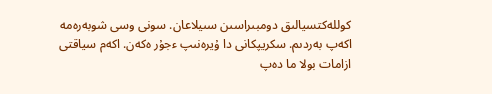كوللەكتسيالىق دومبىراسىن سىيلاعان. سونى وسى شوبەرەمە اكەپ بەردىم. سكريپكانى دا ۇيرەنىپ ءجۇر ەكەن. اكەم سياقتى ازامات بولا ما دەپ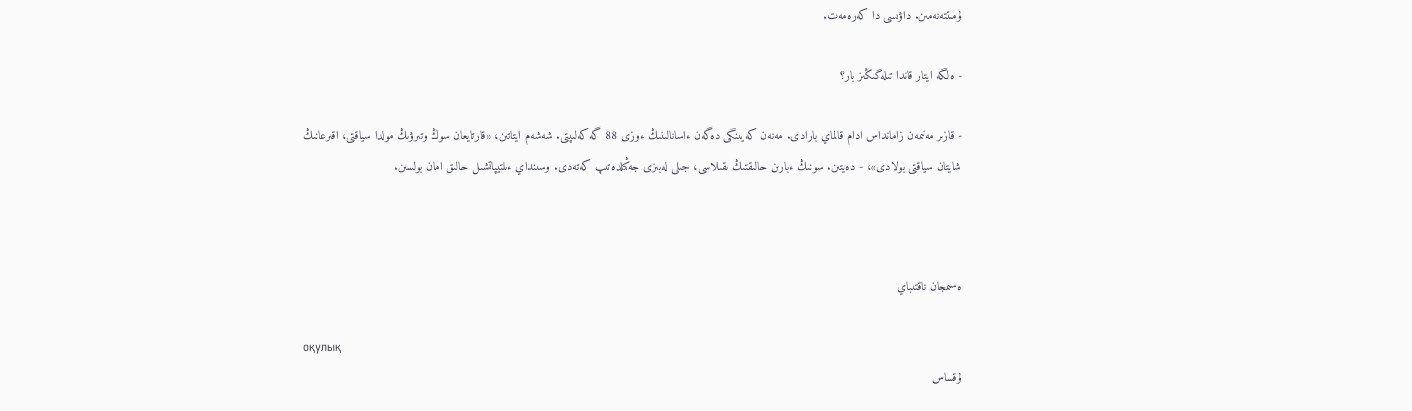ۇمىتتەنەمىن. داۋىسى دا كەرەمەت.

- ەلگە ايتار قاندا تىلەگىڭىز بار؟

- قازىر مەنىمەن زامانداس ادام قالماي بارادى. مەنەن كەيىنگى دەگەن ءاسانالىنىڭ ءوزى 88 گە كەلىپتى. شەشەم ايتاتىن، «قارتايعان سوڭ وتىرۋىڭ مولدا سياقتى، اقىرعانىڭ شايتان سياقتى بولادى»، - دەيتىن. سونىڭ ءبارىن حالىقتىڭ ىقىلاسى، جىلى لەبىزى جەڭىلدەتىپ كەتەدى. وسىنداي ءىلتيپاتشىل حالىق امان بولسىن.



ەسىمجان ناقتىباي

оқулық
ۇقساس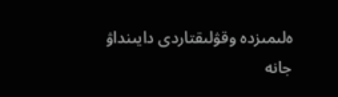ەلىمىزدە وقۋلىقتاردى دايىنداۋ جانە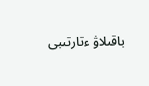باقىلاۋ ءتارتىبى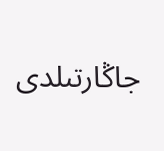جاڭارتىلدى